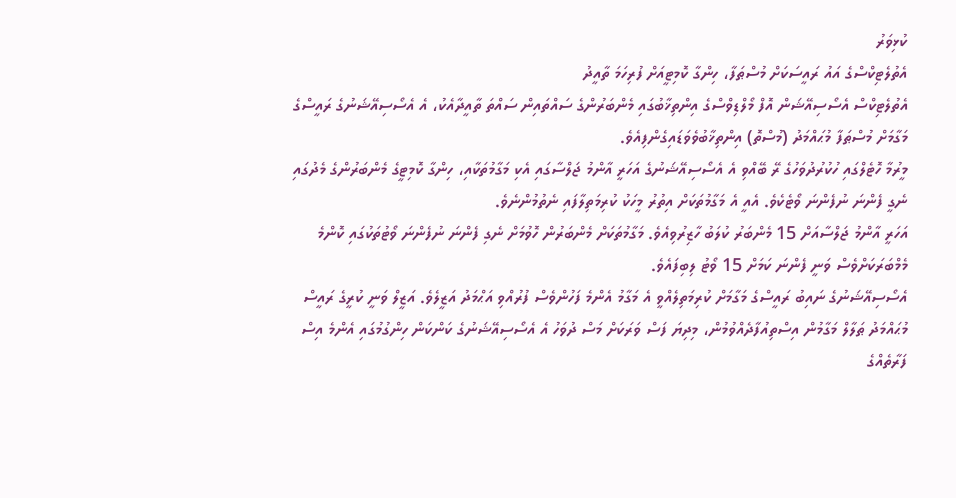ކުޅިވަރު
އެތުލެޓިކްސްގެ އައު ރައީސަކަށް މުސްޠަފާ، ހިންގާ ކޮމިޓީއަށް ފުރިހަމަ ތާއީދު
އެތުލެޓިކްސް އެސޯސިއޭޝަން އޮފް މޯލްޑިވްސްގެ އިންތިޚާބުގައި މެންބަރުންގެ ސައްތައިން ސައްތަ ތާއީދާއެކު، އެ އެސޯސިއޭޝަނުގެ ރައީސްގެ މަގާމަށް މުސްޠަފާ މުޙައްމަދު (މުސްތޮ) އިންތިޚާބުވެވަޑައިގެންފިއެވެ.
މީރުމާ ހޮޓެލްގައި ހުކުރުދުވަހުގެ ރޭ ބޭއްވި އެ އެސޯސިއޭޝަނުގެ އަހަރީ އާންމު ޖަލްސާގައި އެކި މަގާމުތަކާއި، ހިންގާ ކޮމިޓީގެ މެންބަރުންގެ މެދުގައި ނެގީ ފެންނަ ނުފެންނަ ވޯޓެކެވެ. އެއީ އެ މަގާމުތަކަށް އިތުރު މީހަކު ކުރިމަތިލާފައި ނެތުމުންނެވެ.
އަހަރީ އާންމު ޖަލްސާއަށް 15 މެންބަރު ކުލަބު ހާޒިރުވިއެވެ. މަގާމުތަކަށް މެންބަރުން ހޮވުމަށް ނެގި ފެންނަ ނުފެންނަ ވޯޓުތަކުގައި ކޮންމެ މެމްބަރަކަށްވެސް ވަނީ ފެންނަ ކަމަށް 15 ވޯޓު ލިބިފައެވެ.
އެސޯސިއޭޝަނުގެ ނައިބު ރައީސްގެ މަގާމަށް ކުރިމަތިލެއްވީ އެ މަގާމު އެންމެ ފަހުންވެސް ފުރުއްވި އަޙްމަދު އަޒީލެވެ. އަޒީލް ވަނީ ކުރީގެ ރައީސް މުޙައްމަދު ޠަލާލް މަގާމުން އިސްތިއުފާދެއްވުމުން، މިދިޔަ ފަސް ވަރަކަށް މަސް ދުވަހު އެ އެސޯސިއޭޝަނުގެ ކަންކަން ހިންގުމުގައި އެންމެ އިސް ފަރާތެއްގެ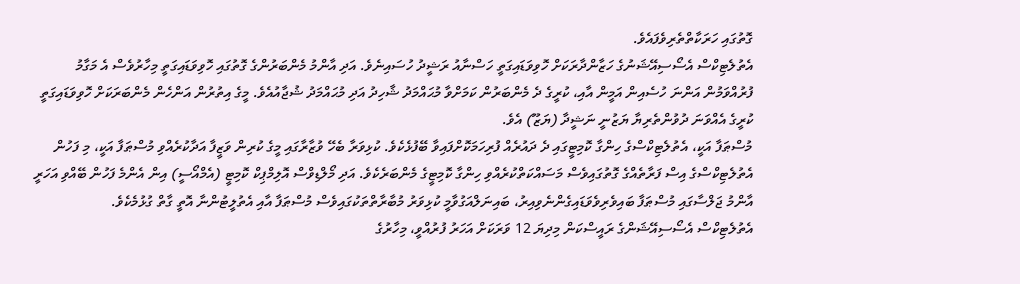ގޮތުގައި ހަރަކާތްތެރިވެފައެވެ.
އެތުލެޓިކްސް އެސޯސިއޭޝަނުގެ ހަޒާންދާރަކަށް ހޮވިވަޑައިގަތީ ހަސްނާއު ރަޝީދު ހުސައިނެވެ. އަދި އާންމު މެންބަރުންގެ ގޮތުގައި ހޮވިވަޑައިގަތީ މިހާރުވެސް އެ މަގާމު ފުރުއްވަމުން އަންނަ ހުސެއިން އަމީން އާއި، ކުރީގެ ދެ މެންބަރުން ކަމަށްވާ މުޙައްމަދު ޝާހިދު އަދި މުޙައްމަދު ޝުޖާއުއެވެ. މީގެ އިތުރުން އަންހެން މެންބަރަކަށް ހޮވިވަޑައިގަތީ ކުރީގެ އެއްވަނަ ދުވުންތެރިޔާ ޔަޒުނީ ނަޝީދާ (ޔަޒޫ) އެވެ.
މުސްޠަފާ އަކީ، އެތުލެޓިކްސްގެ ހިންގާ ކޮމިޓީގައި ދެ ދައުރެއް ފުރިހަމަކޮށްފައިވާ ބޭފުޅެކެވެ. ކުޅިވަރާ ބެހޭ ވުޒާރާގައި މީގެ ކުރިން ވަޒީފާ އަދާކުރެއްވި މުސްޠަފާ އަކީ، މި ފަހުން އެތުލެޓިކްސްގެ އިސް ފަރާތެއްގެ ގޮތުގައިވެސް މަސައްކަތްކުރެއްވި ހިންގާ ކޮމިޓީގެ މެންބަރެކެވެ. އަދި މޯލްޑިވްސް އޮލިމްޕިކް ކޮމިޓީ (އެމްއޯސީ) އިން އެންމެ ފަހުން ބޭއްވި އަހަރީ އާންމު ޖަލްސާގައި މުސްޠަފާ ބައިވެރިވެވަޑައިގެންނެވިއިރު، ބައިނަލްއަގުވާމީ ކުޅިވަރު މުބާރާތްތަކުގައިވެސް މުސްޠަފާ އާއި އެތުލީޓުންނާ އޮތީ ގާތް ގުޅުމެކެވެ.
އެތުލެޓިކްސް އެސޯސިއޭޝަންގެ ރައީސްކަން މިދިޔަ 12 ވަރަކަށް އަހަރު ފުރުއްވީ، މިހާރުގެ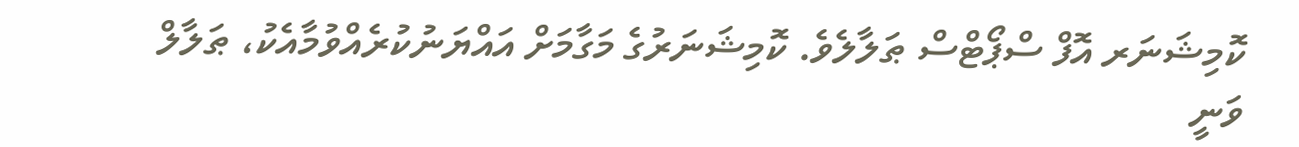ކޮމިޝަނަރ އޮފް ސްޕޯޓްސް ޠަލާލެވެ. ކޮމިޝަނަރުގެ މަގާމަށް އައްޔަނުކުރެއްވުމާއެކު، ޠަލާލް ވަނީ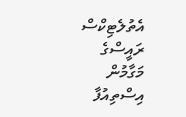އެތުލެޓިކްސް ރައީސްގެ މަގާމުން އިސްތިއުފާ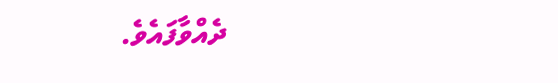ދެއްވާފައެވެ.